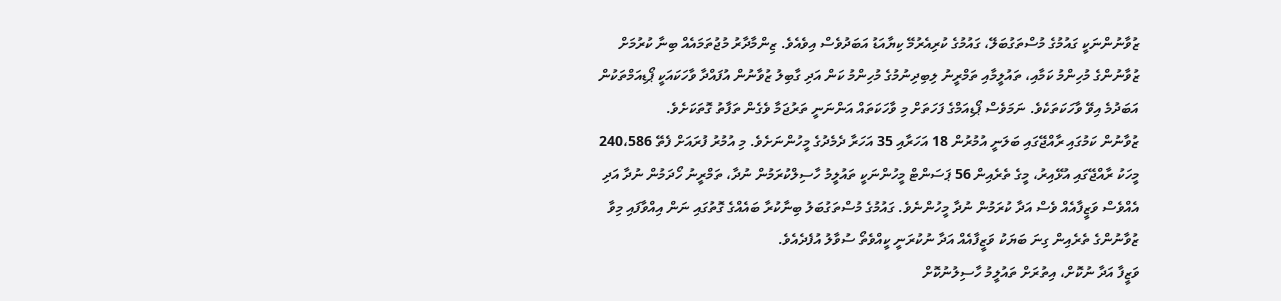ޒުވާނުންނަކީ ގައުމުގެ މުސްތަގުބަލޭ، ގައުމުގެ ކުރިއެރުމޭ ކިޔާއަޑު އަބަދުވެސް އިވެއެވެ. ޒިންމާދާރު މުޖުތަމައެއް ބިނާ ކުރުމަށް ޒުވާނުންގެ މުހިންމު ކަމާއި، ތައުލީމާއި ތަމްރީނު ލިބިދިނުމުގެ މުހިންމު ކަން އަދި ގާބިލު ޒުވާނުން އުފައްދާ ވާހަކައަކީ ޕޯޑިއަމްތަކުން އަބަދުމެ އިވޭ ވާހަކަތަކެވެ. ނަމަވެސް ޕޯޑިއަމްގެ ފަހަތަށް މި ވާހަކަތައް އަންނަނީ ތަރުޖަމާ ވެގެން ތަފާތު ގޮތަކަށެވެ.
ޒުވާނުން ކަމުގައި ރާއްޖޭގައި ބަލަނީ އުމުރުން 18 އަހަރާއި 35 އަހަރާ ދެމެދުގެ މީހުންނަށެވެ. މި އުމުރު ފުރައަށް ފެތޭ 240،586 މީހަކު ރާއްޖޭގައި އުޅޭއިރު، މީގެ ތެރެއިން 56 ޕަސަންޓް މީހުންނަކީ ތައުލީމު ހާސިލްކުރަމުން ނުދާ، ތަމްރީނު ހޯދަމުން ނުދާ އަދި އެއްވެސް ވަޒީފާއެއް ވެސް އަދާ ކުރަމުން ނުދާ މީހުންނެވެ. ގައުމުގެ މުސްތަގުބަލު ބިނާކުރާ ބައެއްގެ ގޮތުގައި ނަން އިއްވާފައި މިވާ ޒުވާނުންގެ ތެރެއިން ގިނަ ބަޔަކު ވަޒީފާއެއް އަދާ ނުކުރަނީ ކީއްވެތޯ ސުވާލު އުފެދެއެވެ.
ވަޒީފާ އަދާ ނުކޮށް، އިތުރަށް ތައުލީމު ހާސިލުނުކޮށް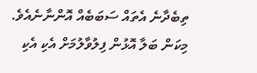ތިބެދާނެ އެތައް ސަބަބެއް އޮންނާނެއެވެ. މިކަން ބަލާ އޮޅުން ފިލުވާލުމަށް އެކި އެކި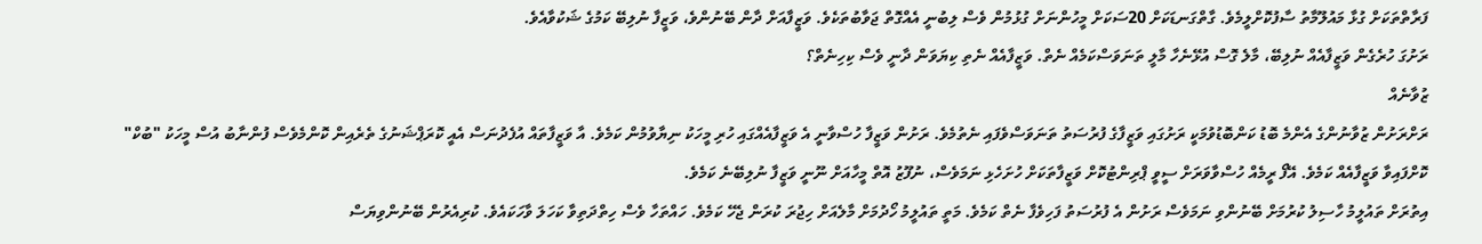ފަރާތްތަކަށް ގުޅާ މައުލޫމާތު ސާފުކޮށްލީމެވެ. ގާތްގަނޑަކަށް 20ސަކަށް މީހުންނަށް ގުޅުމުން ވެސް ލިބުނީ އެއްގޮތް ޖަވާބުތަކެވެ. ވަޒީފާއަށް ދާން ބޭނުންވެ، ވަޒީފާ ނުލިބޭ ކަމުގެ ޝަކުވާއެވެ.
ރަށުގަ ހުރެގެން ވަޒީފާއެއް ނުލިބޭ، މާލެ ގޮސް އުޅޭނެހާ މާލީ ތަނަވަސްކަމެއް ނެތް. ވަޒީފާއެއް ނެތި ކިޔަވަން ދާނީ ވެސް ކިހިނެތް؟
ޒުވާނެއް
ރަށްރަށުން ޒުވާނުންގެ އެންމެ ބޮޑު ކަންބޮޑުވުމަކީ ރަށުގައި ވަޒީފާގެ ފުރުސަތު ތަނަވަސްވެފައި ނެތުމެވެ. ރަށުން ވަޒީފާ ހުސްވާނީ އެ ވަޒީފާއެއްގައި ހުރި މީހަކު ނިޔާވުމުން ކަމެވެ. އާ ވަޒީފާތައް އުފެދުނަސް އެއީ ކޮރަޕްޝަނުގެ ތެރެއިން ކޮންމެވެސް ފުންނާބު އުސް މީހަކު "ބުކް" ކޮށްފައިވާ ވަޒީފާއެއް ކަމެވެ. އޭފޯ ރީމެއް ހުސްވާވަރަށް ސީވީ ޕްރިންޓުކޮށް ވަޒީފާތަކަށް ހުށަހެޅި ނަމަވެސް، ނުފޫޒު އޮތް މީހާއަށް ނޫނީ ވަޒީފާ ނުލިބޭނެ ކަމެވެ.
އިތުރަށް ތައުލީމު ހާސިލު ކުރުމަށް ބޭނުންވި ނަމަވެސް ރަށުން އެ ފުރުސަތު ފަހިވެފާ ނެތް ކަމެވެ. މަތީ ތައުލީމު ހޯދުމަށް މާލެއަށް ހިޖުރަ ކުރަން ޖެހޭ ކަމެވެ. ހައްތަހާ ވެސް ހިތްދަތިވާ ކަހަލަ ވާހަކައެވެ. ކުރިއެރުން ބޭނުންވިޔަސް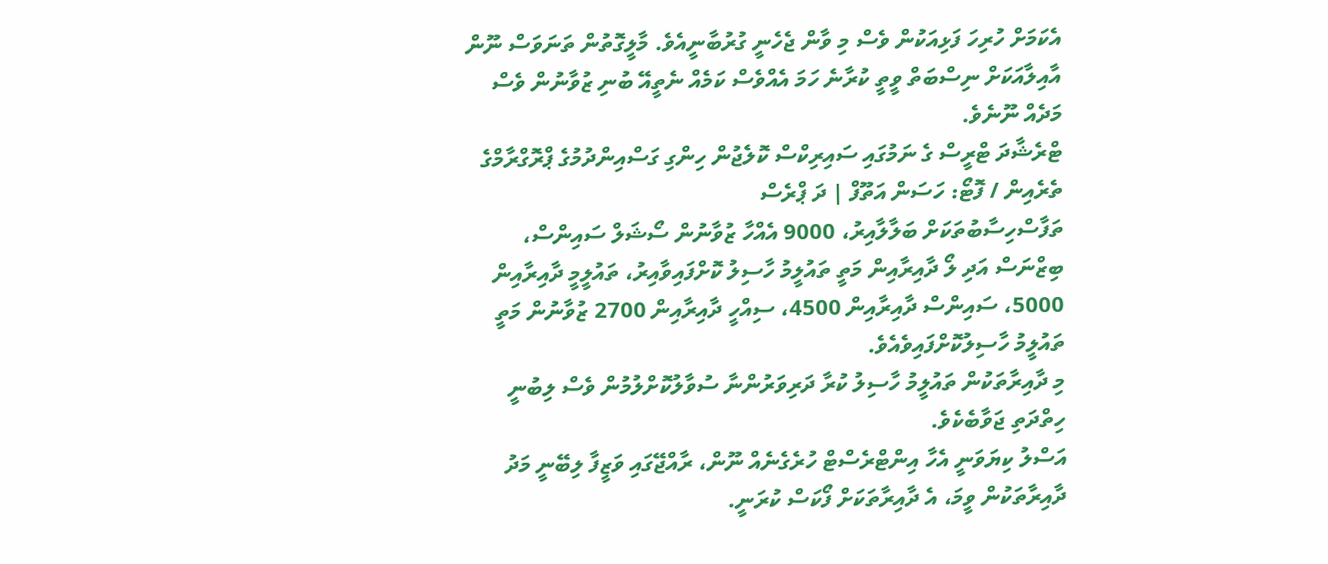އެކަމަށް ހުރިހަ ފަޅިއަކުން ވެސް މި ވާން ޖެހެނީ ގުރުބާނީއެވެ. މާލީގޮތުން ތަނަވަސް ނޫން އާއިލާއަކަށް ނިސްބަތް ވީތީ ކުރާނެ ހަމަ އެއްވެސް ކަމެއް ނެތީއޭ ބުނި ޒުވާނުން ވެސް މަދެއް ނޫނެވެ.
ޓްރެޝާދަ ޓްރީސް ގެ ނަމުގައި ސައިރިކްސް ކޮލެޖުން ހިންގި ގަސްއިންދުމުގެ ޕްރޮގްރާމްގެ ތެރެއިން / ފޮޓޯ: ހަސަން އަތޫފް | ދަ ޕްރެސް
ތަފާސްހިސާބުތަކަށް ބަލާލާއިރު، 9000 އެއްހާ ޒުވާނުން ސޯޝަލް ސައިންސް، ބިޒްނަސް އަދި ލޯ ދާއިރާއިން މަތީ ތައުލީމު ހާސިލު ކޮށްފައިވާއިރު، ތައުލީމީ ދާއިރާއިން 5000، ސައިންސް ދާއިރާއިން 4500، ސިއްހީ ދާއިރާއިން 2700 ޒުވާނުން މަތީ ތައުލީމު ހާސިލުކޮށްފައިވެއެވެ.
މި ދާއިރާތަކުން ތައުލީމު ހާސިލު ކުރާ ދަރިވަރުންނާ ސުވާލުކޮށްލުމުން ވެސް ލިބުނީ ހިތްދަތި ޖަވާބެކެވެ.
އަސްލު ކިޔަވަނީ އެހާ އިންޓްރެސްޓް ހުރެގެނެއް ނޫން، ރާއްޖޭގައި ވަޒީފާ ލިބޭނީ މަދު ދާއިރާތަކުން ވީމަ، އެ ދާއިރާތަކަށް ފޯކަސް ކުރަނީ.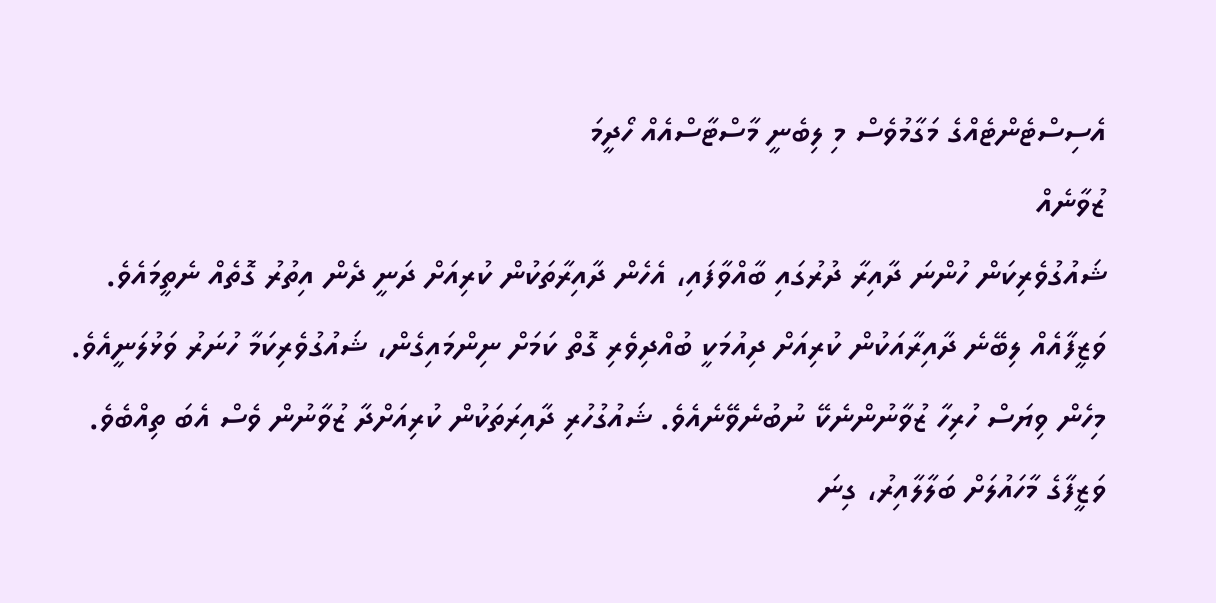އެސިސްޓެންޓެއްގެ މަގާމުވެސް މި ލިބެނީ މާސްޓާސްއެއް ހޯދީމަ
ޒުވާނެއް
ޝައުގުވެރިކަން ހުންނަ ދާއިރާ ދުރުގައި ބާއްވާފައި، އެހެން ދާއިރާތަކުން ކުރިއަށް ދަނީ ދެން އިތުރު ގޮތެއް ނެތީމައެވެ. ވަޒީފާއެއް ލިބޭނެ ދާއިރާއަކުން ކުރިއަށް ދިއުމަކީ ބުއްދިވެރި ގޮތް ކަމަށް ނިންމައިގެން، ޝައުގުވެރިކަމާ ހުނަރު ވަޅުލަނީއެވެ. މިހެން ވިޔަސް ހުރިހާ ޒުވާނުންނެކޭ ނުބުނެވޭނެއެވެ. ޝައުގުހުރި ދާއިރަތަކުން ކުރިއަށްދާ ޒުވާނުން ވެސް އެބަ ތިއްބެވެ.
ވަޒީފާގެ މާހައުލަށް ބަލާލާއިރު، ގިނަ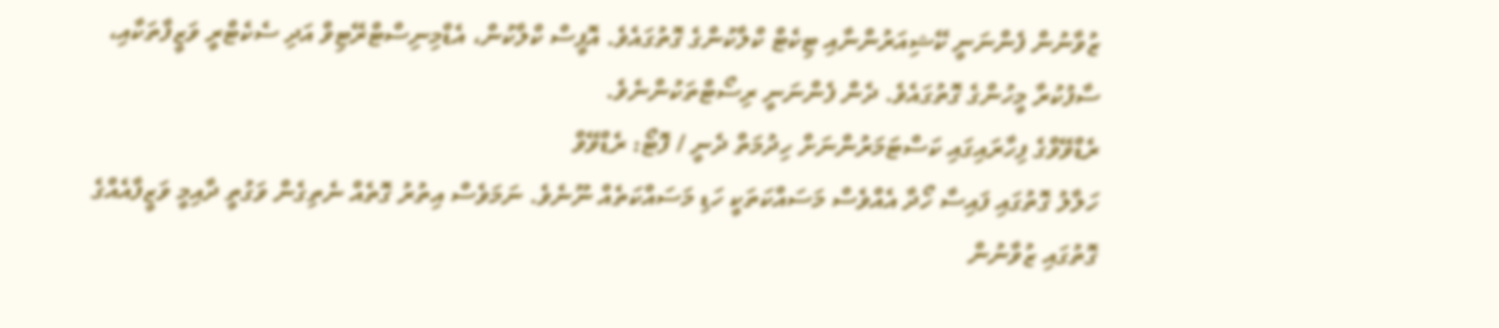ޒުވާނުން ފެންނަނީ ކޭޝިއަރުންނާއި ޓިކެޓް ކްލާކުންގެ ގޮތުގައެވެ. އޮފީސް ކްލާކުން، އެޑްމިނިސްޓްރޭޓިވް އަދި ސެކެޓްރީ ވަޒީފާތަކާއި، ސާފުކުރާ މީހުންގެ ގޮތުގައެވެ. ދެން ފެންނަނީ ރިސޯޓްތަކުންނެވެ.
ރެޑްވޭވްގެ ފިހާރައިގައި ކަސްޓަމަރުންނަށް ހިދުމަތް ދެނީ / ފޮޓޯ: ރެޑްވޭވް
ހަލާލު ގޮތުގައި ފައިސާ ހޯދާ އެއްވެސް މަސައްކަތަކީ ހަޑި މަސައްކަތެއް ނޫނެވެ. ނަމަވެސް އިތުރު ގޮތެއް ނެތިގެން ވަގުތީ ދާއިމީ ވަޒީފާއެއްގެ ގޮތުގައި ޒުވާނުން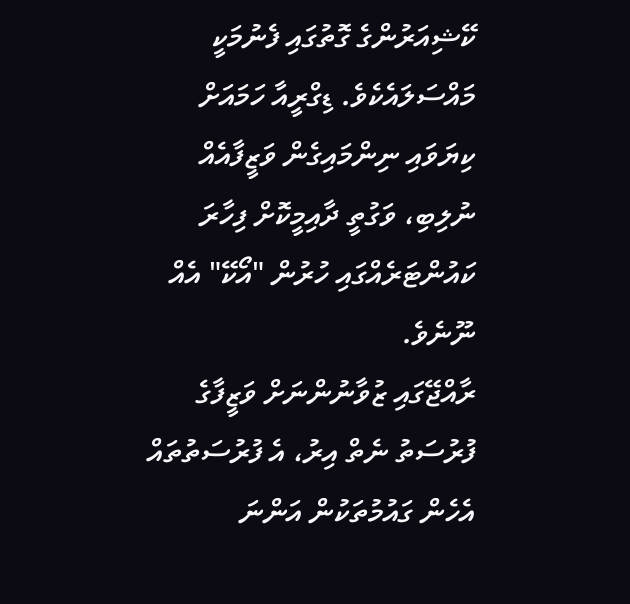ކޭޝިއަރުންގެ ގޮތުގައި ފެނުމަކީ މައްސަލައެކެވެ. ޑިގްރީއާ ހަމައަށް ކިޔަވައި ނިންމައިގެން ވަޒީފާއެއް ނުލިބި، ވަގުތީ ދާއިމީކޮށް ފިހާރަ ކައުންޓަރެއްގައި ހުރުން "އޯކޭ" އެއް ނޫނެވެ.
ރާއްޖޭގައި ޒުވާނުންނަށް ވަޒީފާގެ ފުރުސަތު ނެތް އިރު، އެ ފުރުސަތުތައް އެހެން ގައުމުތަކުން އަންނަ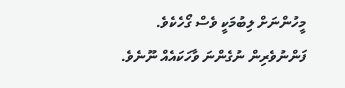މީހުންނަށް ލިބުމަކީ ވެސް ގޯހެކެވެ. ފަންނުވެރިން ނުގެންނަ ވާހަކައެއް ނޫނެވެ.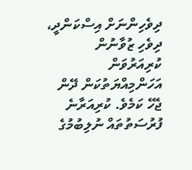ދިވެހިންނަށް އިސްކަންދީ، ދިވެހި ޒުވާނުން ކުރިއަރުވަން އަހަންމިއްޔަތުކަން ދޭން ޖެހޭ ކަމެވެ. ކުރިއަރާނެ ފުރުސަތުތައް ނުލިބުމުގެ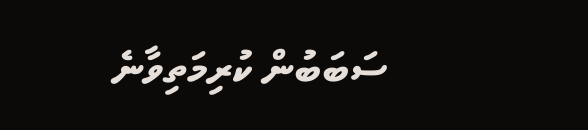ސަބަބުން ކުރިމަތިވާނެ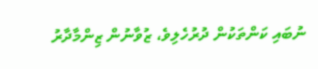ނުބައި ކަންތަކުން ދުރުހެލިވެ، ޒުވާނުން ޒިންމާދާރު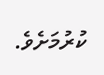ކުރުމަށެވެ.